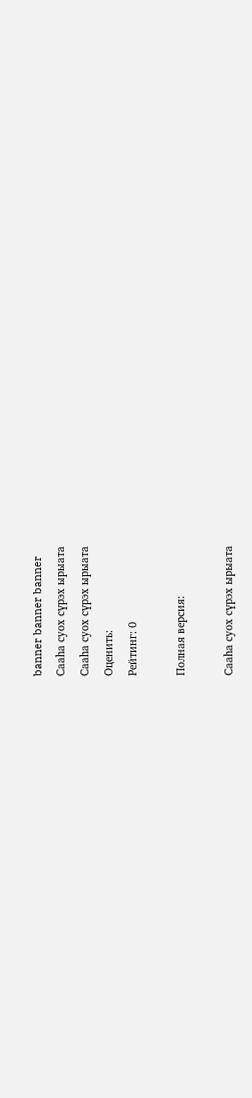banner banner banner
Сааһа суох сүрэх ырыата
Сааһа суох сүрэх ырыата
Оценить:
Рейтинг: 0

Полная версия:

Сааһа суох сүрэх ырыата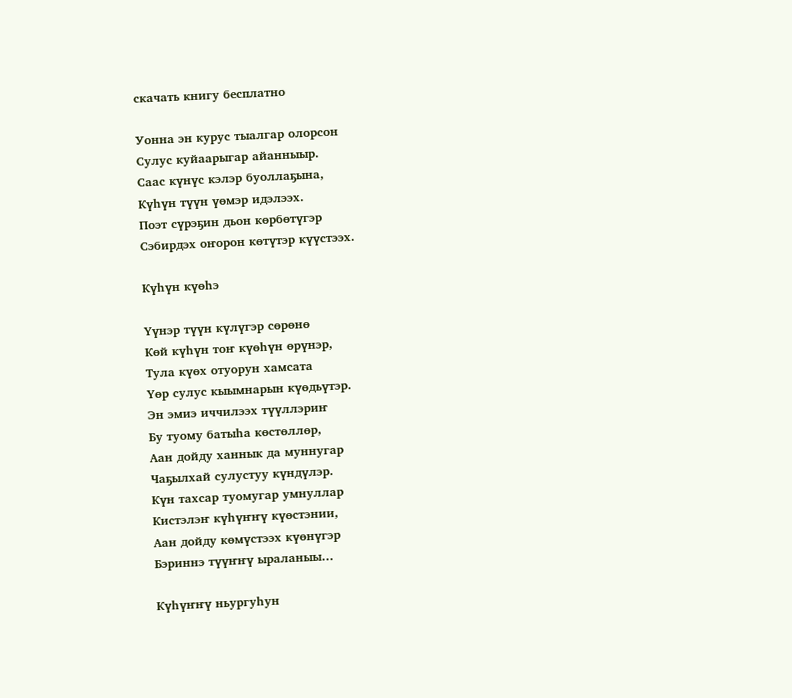скачать книгу бесплатно

Уонна эн курус тыалгар олорсон
Сулус куйаарыгар айанныыр.
Саас күнүс кэлэр буоллаҕына,
Күһүн түүн үөмэр идэлээх.
Поэт сүрэҕин дьон көрбөтүгэр
Сэбирдэх оҥорон көтүтэр күүстээх.

Күһүн күөһэ

Үүнэр түүн күлүгэр сөрөнө
Көй күһүн тоҥ күөһүн өрүнэр,
Тула күөх отуорун хамсата
Үөр сулус кыымнарын күөдьүтэр.
Эн эмиэ иччилээх түүллэриҥ
Бу туому батыһа көстөллөр,
Аан дойду ханнык да муннугар
Чаҕылхай сулустуу күндүлэр.
Күн тахсар туомугар умнуллар
Кистэлэҥ күһүҥҥү күөстэнии,
Аан дойду көмүстээх күөнүгэр
Бэриннэ түүҥҥү ыраланыы…

Күһүҥҥү ньургуһун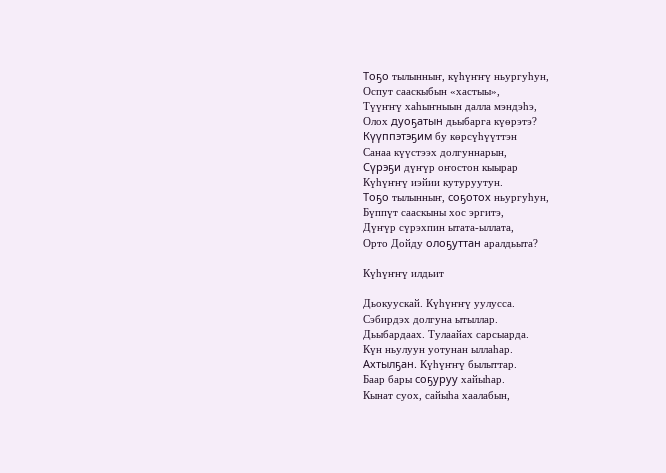Тоҕо тылынныҥ, күһүҥҥү ньургуһун,
Оспут сааскыбын «хастыы»,
Түүҥҥү хаһыҥныын далла мэндэһэ,
Олох дуоҕатын дьыбарга күөрэтэ?
Күүппэтэҕим бу көрсүһүүттэн
Санаа күүстээх долгуннарын,
Сүрэҕи дүҥүр оҥостон кыырар
Күһүҥҥү иэйии кутуруутун.
Тоҕо тылынныҥ, соҕотох ньургуһун,
Бүппүт сааскыны хос эргитэ,
Дүҥүр сүрэхпин ытата-ыллата,
Орто Дойду олоҕуттан аралдьыта?

Күһүҥҥү илдьит

Дьокуускай. Күһүҥҥү уулусса.
Сэбирдэх долгуна ытыллар.
Дьыбардаах. Тулаайах сарсыарда.
Күн ньулуун уотунан ыллаһар.
Ахтылҕан. Күһүҥҥү былыттар.
Баар бары соҕуруу хайыһар.
Кынат суох, сайыһа хаалабын,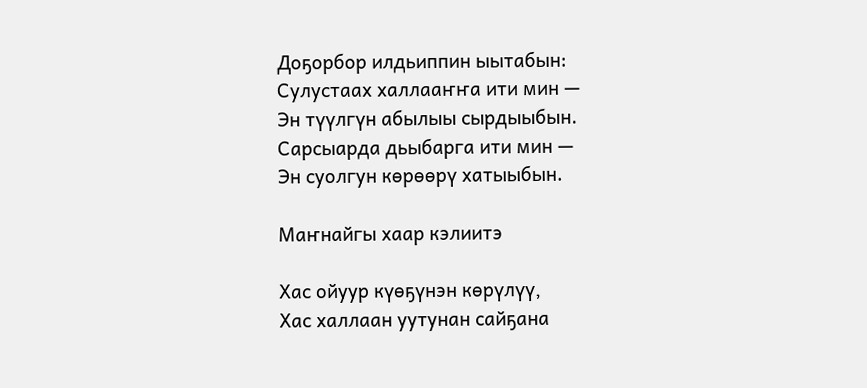Доҕорбор илдьиппин ыытабын:
Сулустаах халлааҥҥа ити мин —
Эн түүлгүн абылыы сырдыыбын.
Сарсыарда дьыбарга ити мин —
Эн суолгун көрөөрү хатыыбын.

Маҥнайгы хаар кэлиитэ

Хас ойуур күөҕүнэн көрүлүү,
Хас халлаан уутунан сайҕана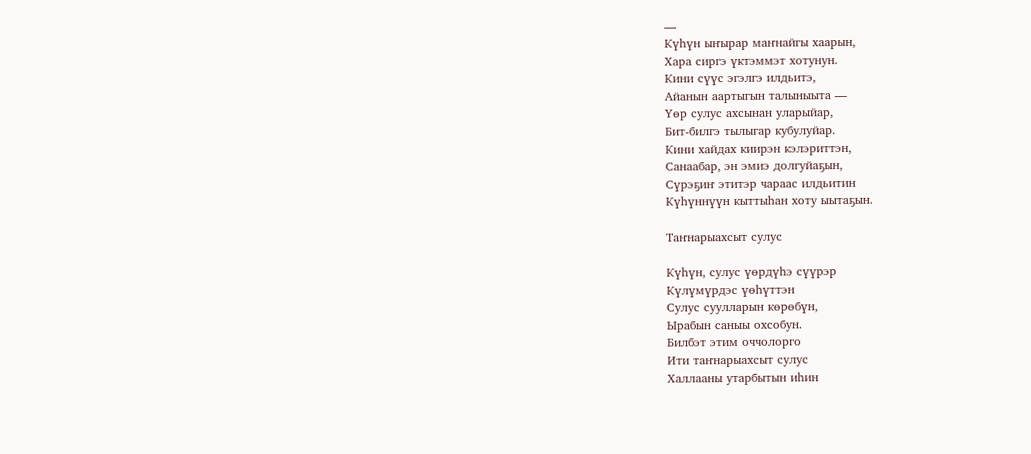—
Күһүн ыҥырар маҥнайгы хаарын,
Хара сиргэ үктэммэт хотунун.
Кини сүүс эгэлгэ илдьитэ,
Айанын аартыгын талыныыта —
Үөр сулус ахсынан уларыйар,
Бит-билгэ тылыгар кубулуйар.
Кини хайдах киирэн кэлэриттэн,
Санаабар, эн эмиэ долгуйаҕын,
Сүрэҕиҥ этитэр чараас илдьитин
Күһүннүүн кыттыһан хоту ыытаҕын.

Таҥнарыахсыт сулус

Күһүн, сулус үөрдүһэ сүүрэр
Күлүмүрдэс үөһүттэн
Сулус суулларын көрөбүн,
Ырабын саныы охсобун.
Билбэт этим оччолорго
Ити таҥнарыахсыт сулус
Халлааны утарбытын иһин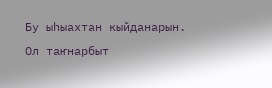Бу ыһыахтан кыйданарын.
Ол таҥнарбыт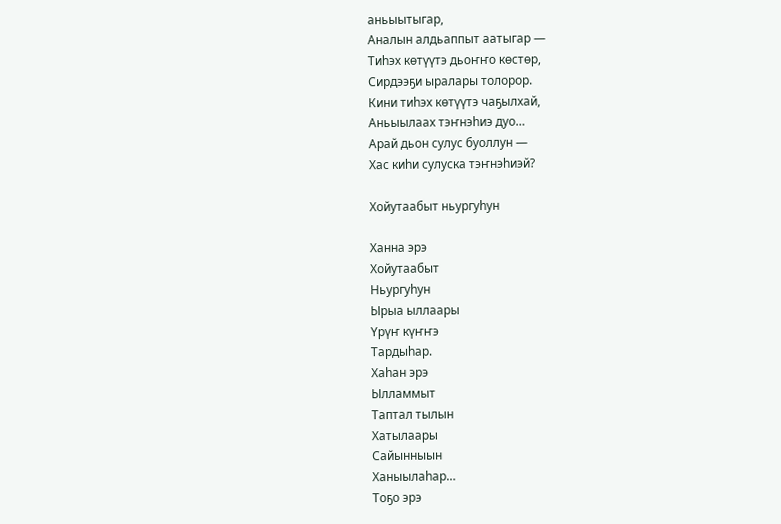аньыытыгар,
Аналын алдьаппыт аатыгар —
Тиһэх көтүүтэ дьоҥҥо көстөр,
Сирдээҕи ыралары толорор.
Кини тиһэх көтүүтэ чаҕылхай,
Аньыылаах тэҥнэһиэ дуо…
Арай дьон сулус буоллун —
Хас киһи сулуска тэҥнэһиэй?

Хойутаабыт ньургуһун

Ханна эрэ
Хойутаабыт
Ньургуһун
Ырыа ыллаары
Үрүҥ күҥҥэ
Тардыһар.
Хаһан эрэ
Ылламмыт
Таптал тылын
Хатылаары
Сайынныын
Ханыылаһар…
Тоҕо эрэ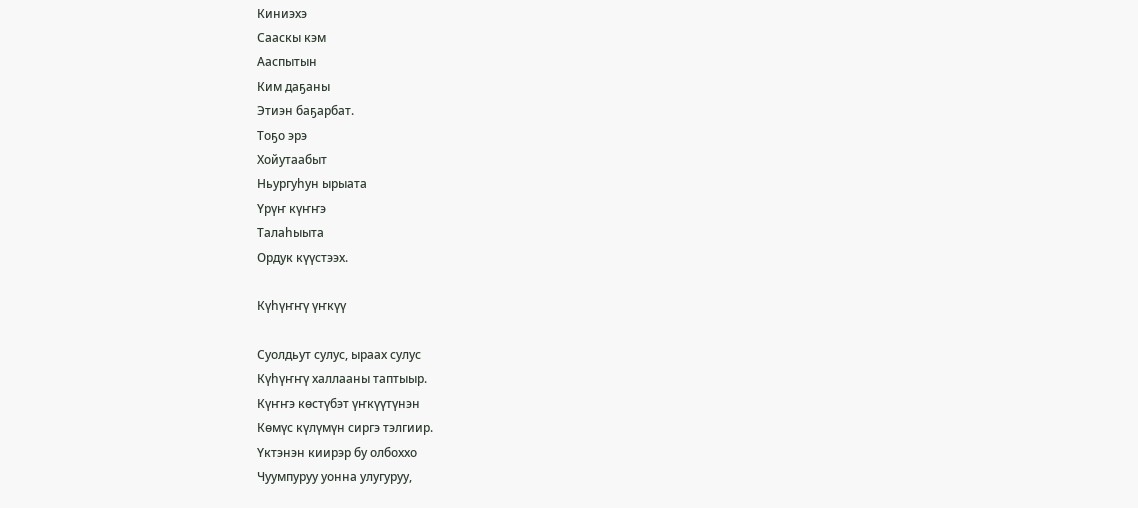Киниэхэ
Сааскы кэм
Ааспытын
Ким даҕаны
Этиэн баҕарбат.
Тоҕо эрэ
Хойутаабыт
Ньургуһун ырыата
Үрүҥ күҥҥэ
Талаһыыта
Ордук күүстээх.

Күһүҥҥү үҥкүү

Суолдьут сулус, ыраах сулус
Күһүҥҥү халлааны таптыыр.
Күҥҥэ көстүбэт үҥкүүтүнэн
Көмүс күлүмүн сиргэ тэлгиир.
Үктэнэн киирэр бу олбоххо
Чуумпуруу уонна улугуруу,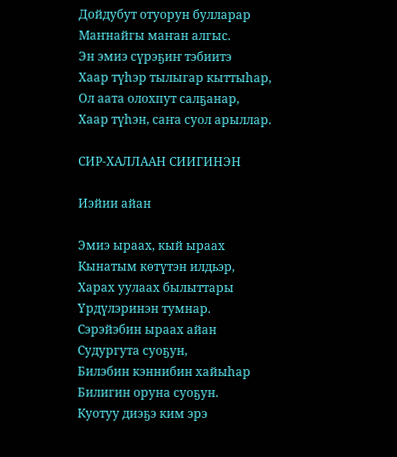Дойдубут отуорун булларар
Маҥнайгы маҥан алгыс.
Эн эмиэ сүрэҕиҥ тэбиитэ
Хаар түһэр тылыгар кыттыһар,
Ол аата олохпут салҕанар,
Хаар түһэн, саҥа суол арыллар.

СИР-ХАЛЛААН СИИГИНЭН

Иэйии айан

Эмиэ ыраах, кый ыраах
Кынатым көтүтэн илдьэр,
Харах уулаах былыттары
Үрдүлэринэн тумнар.
Сэрэйэбин ыраах айан
Судургута суоҕун,
Билэбин кэннибин хайыһар
Билигин оруна суоҕун.
Куотуу диэҕэ ким эрэ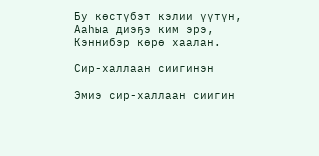Бу көстүбэт кэлии үүтүн,
Ааһыа диэҕэ ким эрэ,
Кэннибэр көрө хаалан.

Сир-халлаан сиигинэн

Эмиэ сир-халлаан сиигин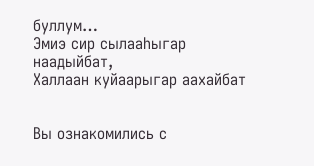буллум…
Эмиэ сир сылааһыгар наадыйбат,
Халлаан куйаарыгар аахайбат


Вы ознакомились с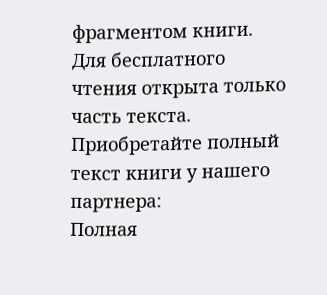фрагментом книги.
Для бесплатного чтения открыта только часть текста.
Приобретайте полный текст книги у нашего партнера:
Полная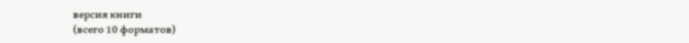версия книги
(всего 10 форматов)